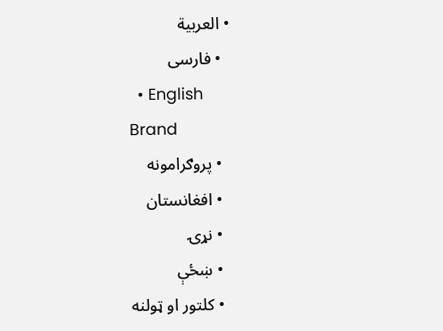• العربية
  • فارسی
  • English
Brand
  • پروګرامونه
  • افغانستان
  • نړۍ
  • ښځې
  • کلتور او ټولنه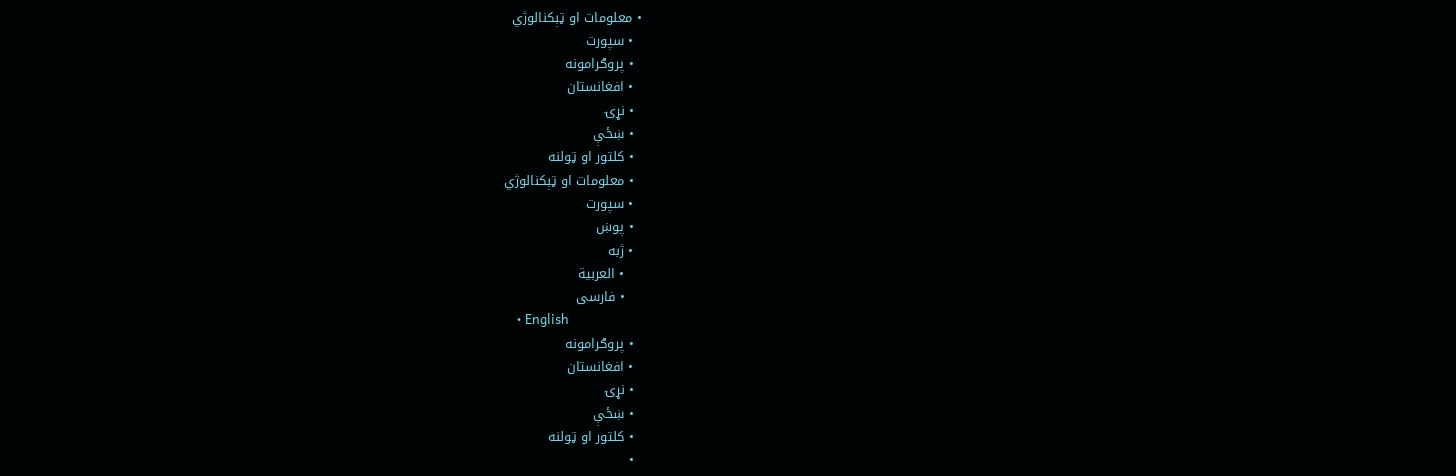• معلومات او ټېکنالوژي
  • سپورت
  • پروګرامونه
  • افغانستان
  • نړۍ
  • ښځې
  • کلتور او ټولنه
  • معلومات او ټېکنالوژي
  • سپورت
  • پوښ
  • ژبه
    • العربية
    • فارسی
    • English
  • پروګرامونه
  • افغانستان
  • نړۍ
  • ښځې
  • کلتور او ټولنه
  •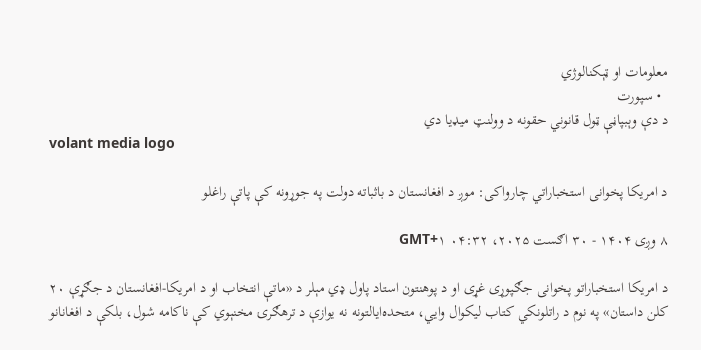معلومات او ټېکنالوژي
  • سپورت
د دې وېبپاڼې ټول قانوني حقونه د وولنټ میډیا دي
volant media logo

د امریکا پخوانی استخباراتي چارواکی: موږ د افغانستان د باثباته دولت په جوړونه کې پاتې راغلو

۸ وږی ۱۴۰۴ - ۳۰ اګست ۲۰۲۵، ۰۴:۳۲ GMT+۱

د امریکا استخباراتو پخوانی جګپوړی غړی او د پوهنتون استاد پاول ډي مېلر د «ماتې انتخاب او د امریکا-افغانستان د جګړې ۲۰ کلن داستان» په نوم د راتلونکي کتاب لیکوال وایي، متحده‌ایالتونه نه یوازې د ترهګرۍ مخنېوي کې ناکامه شول، بلکې د افغانانو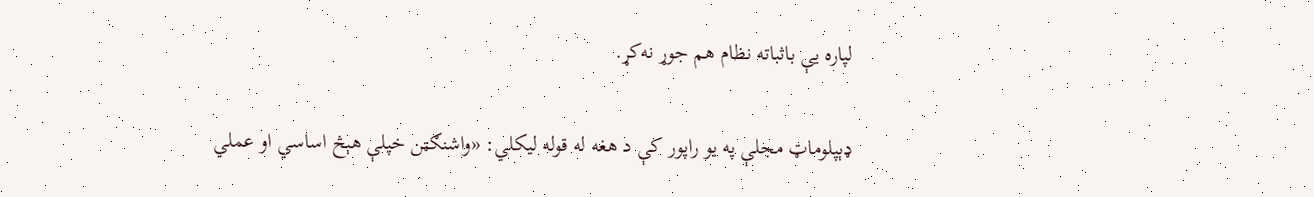لپاره یې‌ باثباته نظام هم جوړ نه‌کړ.

ډېپلوماټ مجلې په یو راپور کې د هغه له قوله لیکلي: «واشنګټن خپلې هېڅ اساسي او عملي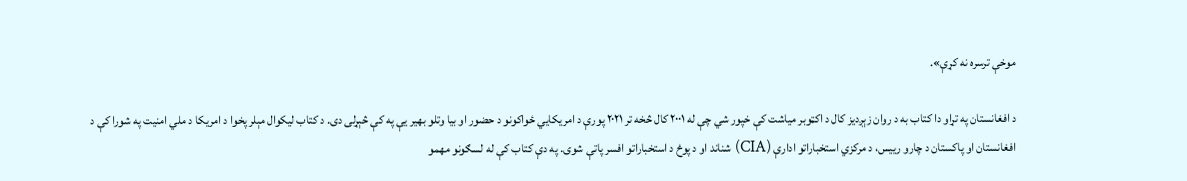موخې ترسره نه کړې».

د افغانستان په تړاو دا کتاب به د روان زېږدیز کال د اکټوبر میاشت کې خپور شي چې له ۲۰۰۱ کال څخه تر ۲۰۲۱ پورې د امریکایي ځواکونو د حضور او بیا وتلو بهیر یې په کې څېړلی دی. د کتاب لیکوال مېلر پخوا د امريکا د ملي امنيت په شورا کې د افغانستان او پاکستان د چارو رييس، د مرکزي استخباراتو ادارې (CIA) شناند او د پوځ د استخباراتو افسر پاتې شوی. په دې کتاب کې له لسګونو مهمو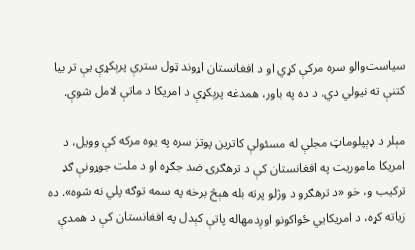سياست‌والو سره مرکې کړي او د افغانستان اړوند ټول سترې پرېکړې يې تر بيا کتنې ته نيولي دي. د ده په باور، همدغه پرېکړې د امريکا د ماتې لامل شوې.

مېلر د ډېپلوماټ مجلې له مسئولې کاترین پوتز سره په يوه مرکه کې وويل، د امريکا ماموريت په افغانستان کې د ترهګرۍ ضد جګړه او د ملت جوړونې ګډ ترکیب و، خو «د ترهګرو د وژلو پرته بله هېڅ برخه په سمه توګه پلي نه شوه». ده زياته کړه، د امريکايي ځواکونو اوږدمهاله پاتې کېدل په افغانستان کې د همدې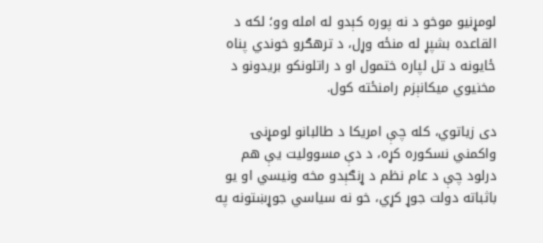لومړنيو موخو د نه پوره کېدو له امله وو؛ لکه د القاعده بشپړ له منځه وړل، د ترهګرو خوندي پناه ځایونه د تل لپاره ختمول او د راتلونکو بريدونو د مخنيوي ميکانېزم رامنځته کول.

دی زياتوي، کله چې امريکا د طالبانو لومړنۍ واکمني نسکوره کړه، د دې مسووليت یې هم درلود چې د عام نظم د ړنګېدو مخه ونيسي او يو باثباته دولت جوړ کړي، خو نه سياسي جوړښتونه په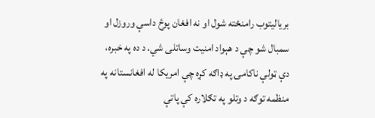برياليتوب رامنځته شول او نه افغان پوځ داسې وروزل او سمبال شو چې د هېواد امنيت وساتلی شي. د ده په خبره، دې ټولې ناکامۍ په ډاګه کړه چې امریکا له افغانستانه په منظمه توګه د وتلو په تګلاره کې پاتې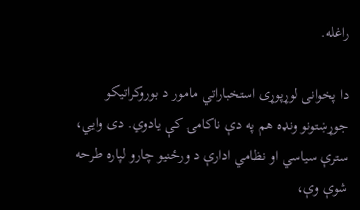راغله.

دا پخوانی لوړپوړی استخباراتي مامور د بوروکراتيکو جوړښتونو ونډه هم په دې ناکامۍ کې يادوي. دی وايي، سترې سياسي او نظامي ادارې د ورځنيو چارو لپاره طرحه شوې وې،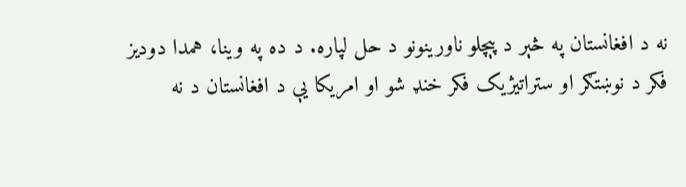نه د افغانستان په څېر د پېچلو ناورینونو د حل لپاره. د ده په وينا، همدا دوديز فکر د نوښتګر او ستراتيژيک فکر خنډ شو او امريکا يې د افغانستان د نه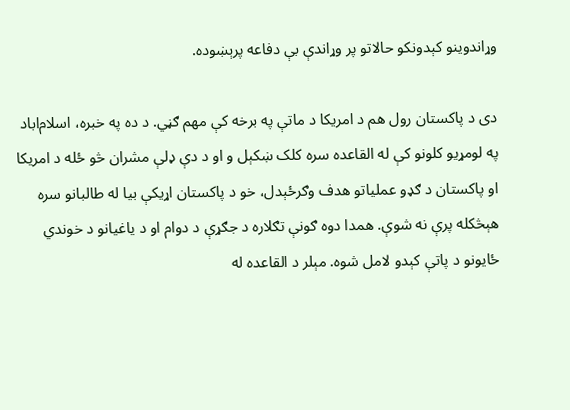وړاندوينو کېدونکو حالاتو پر وړاندې بې دفاعه پرېښوده.

دی د پاکستان رول هم د امريکا د ماتې په برخه کې مهم ګڼي. د ده په خبره، اسلام‌اباد په لومړيو کلونو کې له القاعده سره کلک ښکېل و او د دې ډلې مشران څو ځله د امريکا او پاکستان د ګډو عملياتو هدف وګرځېدل، خو د پاکستان اړيکې بیا له طالبانو سره هېڅکله پرې نه شوې. همدا دوه‌ ګونې تګلاره د جګړې د دوام او د ياغيانو د خوندي ځايونو د پاتې کېدو لامل شوه. مېلر د القاعده له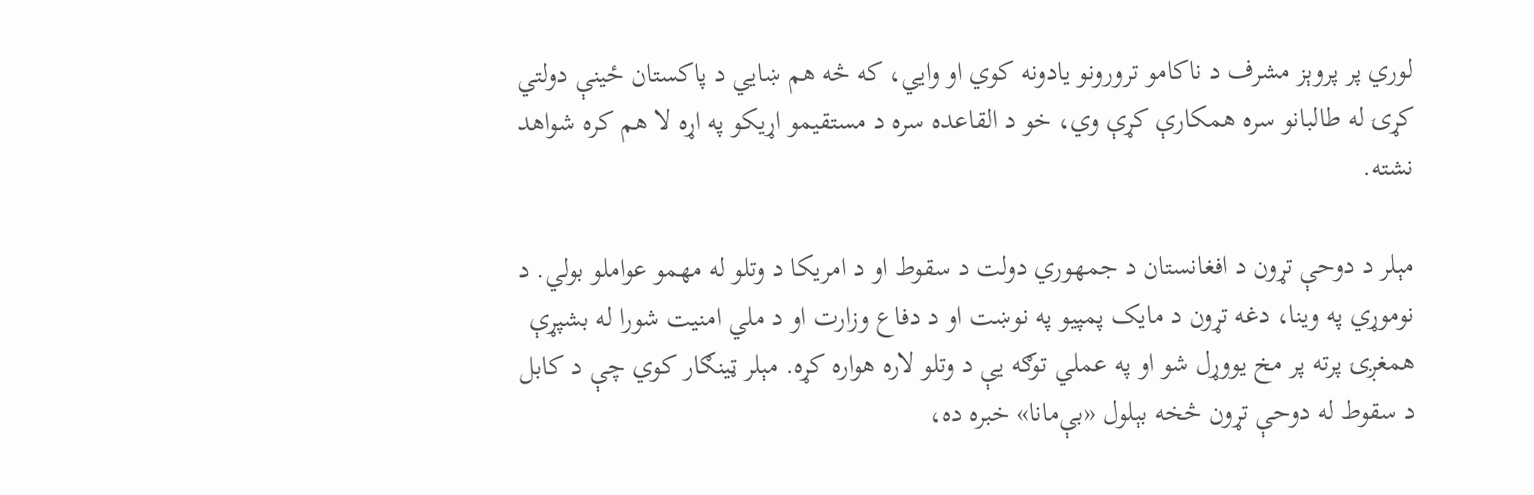لوري پر پروېز مشرف د ناکامو ترورونو يادونه کوي او وايي، که څه هم ښايي د پاکستان ځينې دولتي کړۍ له طالبانو سره همکارې کړې وي، خو د القاعده سره د مستقيمو اړيکو په اړه لا هم کره شواهد نشته.

مېلر د دوحې تړون د افغانستان د جمهوري دولت د سقوط او د امريکا د وتلو له مهمو عواملو بولي. د نوموړي په وینا، دغه تړون د مايک پمپيو په نوښت او د دفاع وزارت او د ملي امنيت شورا له بشپړې همغږۍ پرته پر مخ يووړل شو او په عملي توګه يې د وتلو لاره هواره کړه. مېلر ټينګار کوي چې د کابل د سقوط له دوحې تړون څخه بېلول «بې‌مانا» خبره ده،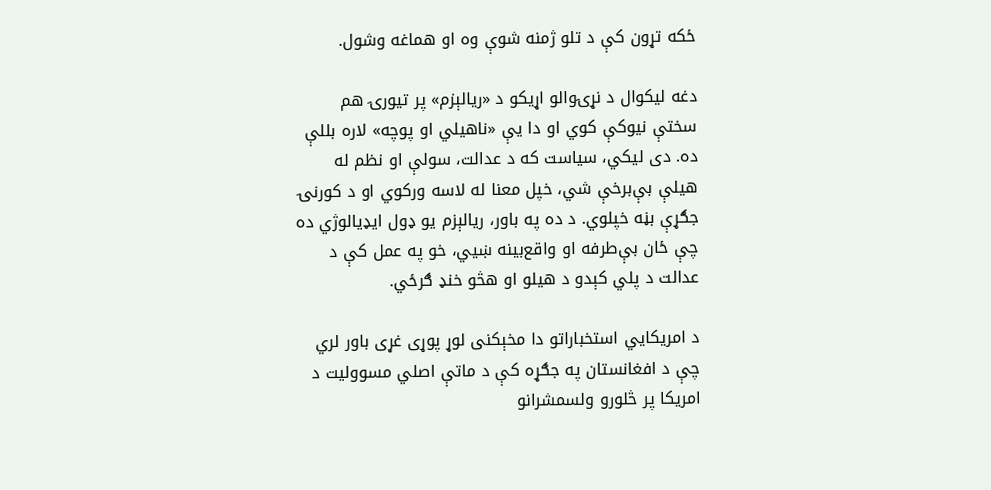ځکه تړون کې د تلو ژمنه شوې وه او هماغه وشول.

دغه ليکوال د نړۍوالو اړيکو د «ریالېزم» پر تیورۍ هم سختې نيوکې کوي او دا يې «ناهیلي او پوچه» لاره بللې ده. دی ليکي، سياست که د عدالت، سولې او نظم له هیلې بې‌برخې شي، خپل معنا له لاسه ورکوي او د کورنۍ جګړې بڼه خپلوي. د ده په باور، ریالېزم يو ډول ايډيالوژي ده چې ځان بې‌طرفه او واقع‌بينه ښيي، خو په عمل کې د عدالت د پلي کېدو د هيلو او هڅو خنډ ګرځي.

د امریکایي استخباراتو دا مخېکنی لوړ پوړی غړی باور لري چې د افغانستان په جګړه کې د ماتې اصلي مسووليت د امريکا پر څلورو ولسمشرانو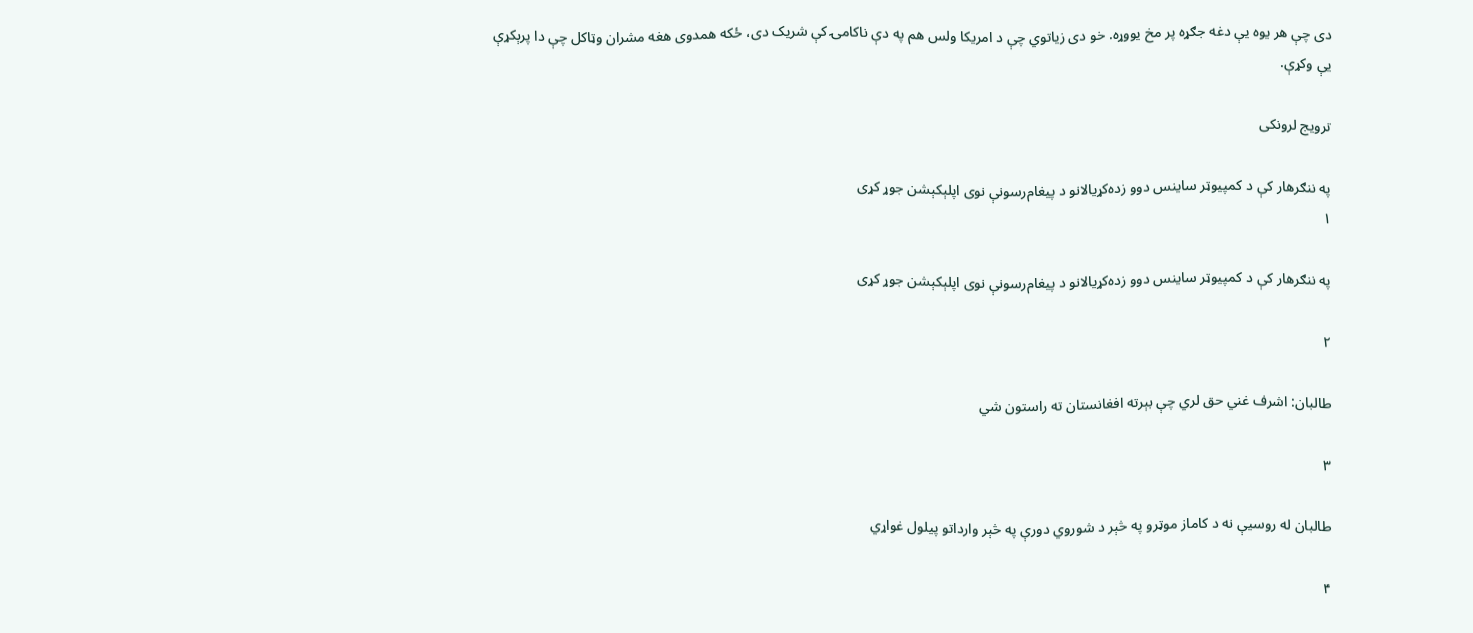دی چې هر يوه يې دغه جګړه پر مخ يووړه. خو دی زياتوي چې د امريکا ولس هم په دې ناکامۍ کې شريک دی، ځکه همدوی هغه مشران وټاکل چې دا پرېکړې يې وکړې.

ترویج لرونکی

په ننګرهار کې د کمپیوټر ساینس دوو زده‌کړیالانو د پیغام‌رسونې نوی اپلېکېشن جوړ کړی
۱

په ننګرهار کې د کمپیوټر ساینس دوو زده‌کړیالانو د پیغام‌رسونې نوی اپلېکېشن جوړ کړی

۲

طالبان: اشرف غني حق لري چې بېرته افغانستان ته راستون شي

۳

طالبان له روسیې نه د کاماز موټرو په څېر د شوروي دورې په څېر وارداتو پیلول غواړي

۴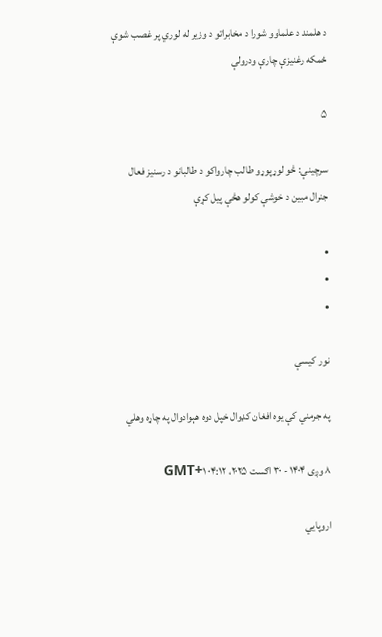د هلمند د علماوو شورا د مخابراتو د وزیر له لوري پر غصب شوې ځمکه رغنیزې چارې ودرولې

۵

سرچینې: څو لوړپوړو طالب چارواکو د طالبانو د رسنیز فعال جنرال مبین د خوشې کولو هڅې پیل کړې

•
•
•

نور کیسې

په جرمني کې یوه افغان کډوال خپل دوه هېوادوال په چاړه وهلي

۸ وږی ۱۴۰۴ - ۳۰ اګست ۲۰۲۵، ۰۴:۱۲ GMT+۱

اروپايي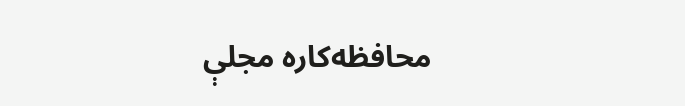محافظه‌کاره مجلې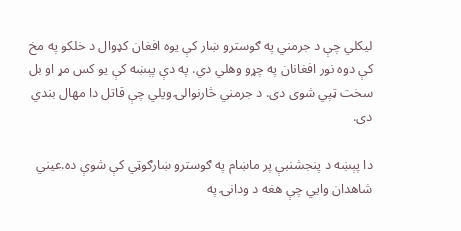لیکلي چې د جرمني په ګوسترو ښار کې یوه افغان کډوال د خلکو په مخ کې دوه نور افغانان په چړو وهلي دي. په دې پېښه کې یو کس مړ او بل سخت ټپي شوی دی. د جرمني څارنوالۍ ویلي چې قاتل دا مهال بندي دی.

دا پېښه د پنجشنبې پر ماښام په ګوسترو ښارګوټي کې شوې ده.عيني شاهدان وایي چې هغه د ودانۍ په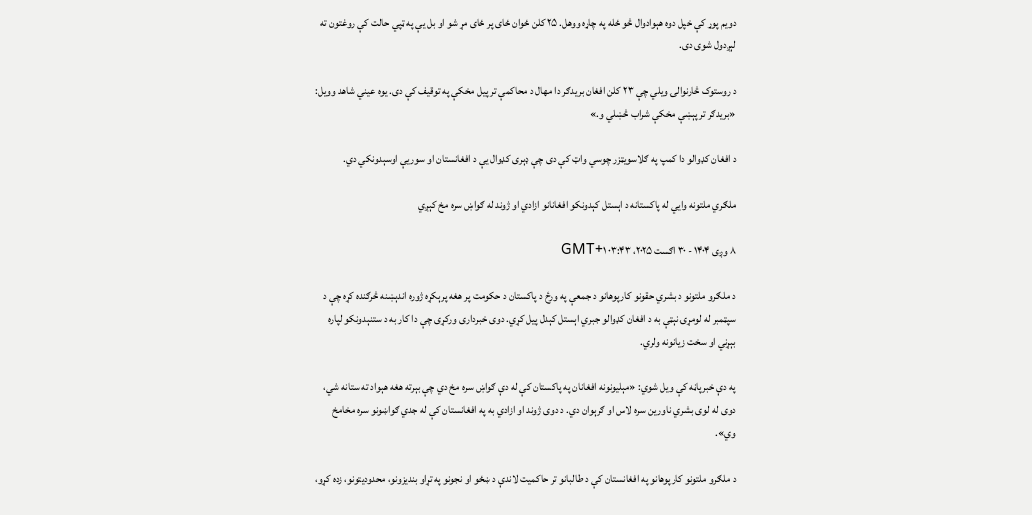دویم پوړ کې خپل دوه هېوادوال څو ځله په چاړه ووهل. ۲۵ کلن ځوان ځای پر ځای مړ شو او بل یې په ټپي حالت کې روغتون ته لېږدول شوی دی.

د روستوک څارنوالۍ ویلي چې ۲۳ کلن افغان بریدګر دا مهال د محاکمې تر پیل مخکې په توقیف کې دی. یوه عیني شاهد وویل: «بریدګر تر پېښې مخکې شراب څښلي و.»

د افغان کډوالو دا کمپ په ګلاسویټزر چوسي واټ کې دی چې ‌ډېری کډوال یې د افغانستان او سوریې اوسېدونکي دي.

ملګري ملتونه وايي له پاکستانه د اېستل کېدونکو افغانانو ازادي او ژوند له ګواښ سره مخ کېږي

۸ وږی ۱۴۰۴ - ۳۰ اګست ۲۰۲۵، ۰۳:۴۳ GMT+۱

د ملګرو ملتونو د بشري حقونو کارپوهانو د جمعې په ورځ د پاکستان د حکومت پر هغه پرېکړه ژوره اندېښنه څرګنده کړه چې د سپټمبر له لومړۍ نېټې به د افغان کډوالو جبري اېستل کېدل پیل کړي. دوی خبرداری ورکړی چې دا کار به د ستنېدونکو لپاره بېړني او سخت زیانونه ولري.

په دې خبرپاڼه کې ویل شوي: «مېلیونونه افغانان په پاکستان کې له دې ګواښ سره مخ دي چې بېرته هغه هېواد ته ستانه شي، دوی له لوی بشري ناورین سره لاس او ګرېوان دي. د دوی ژوند او ازادي به په افغانستان کې له جدي ګواښونو سره مخامخ وي».

د ملګرو ملتونو کارپوهانو په افغانستان کې د طالبانو تر حاکمیت لاندې د ښځو او نجونو په تړاو بندیزونو، محدودیتونو، زده کړو،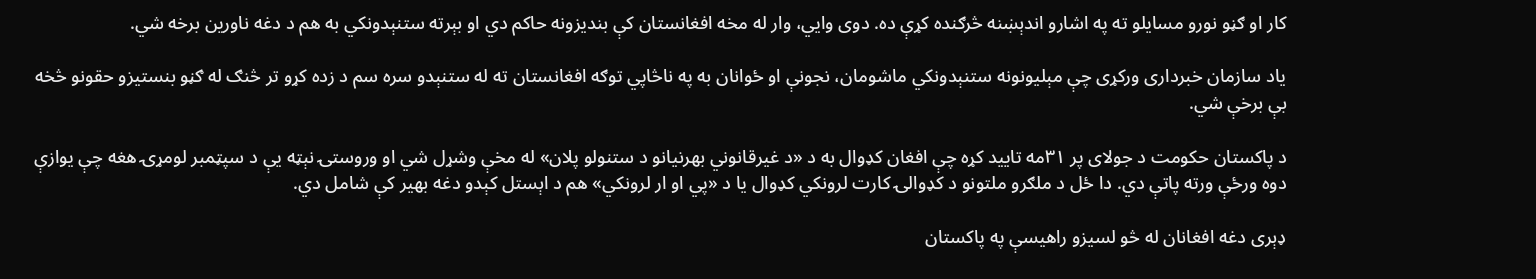کار او ګڼو نورو مسایلو ته په اشارو اندېښنه څرګنده کړې ده. دوی وایي، وار له مخه افغانستان کې بندیزونه حاکم دي او بېرته ستنېدونکي به هم د دغه ناورین برخه شي.

یاد سازمان خبرداری ورکړی چې مېلیونونه ستنېدونکي ماشومان، نجونې او ځوانان به په ناڅاپي توګه افغانستان ته له ستنېدو سره سم د زده کړو تر څنګ له ګڼو بنستیزو حقونو څخه بې برخې شي.

د پاکستان حکومت د جولای پر ۳۱مه تایید کړه چې افغان کډوال به د «د غیرقانوني بهرنیانو د ستنولو پلان» له مخې وشړل شي او وروستۍ نېټه یې د سپټمبر لومړۍ هغه چې یوازې دوه ورځې ورته پاتې دي. دا ځل د ملګرو ملتونو د کډوالۍ کارت لرونکي کډوال یا د «پي او ار لرونکي» هم د اېستل کېدو دغه بهیر کې شامل دي.

ډېری دغه افغانان له څو لسیزو راهیسې په پاکستان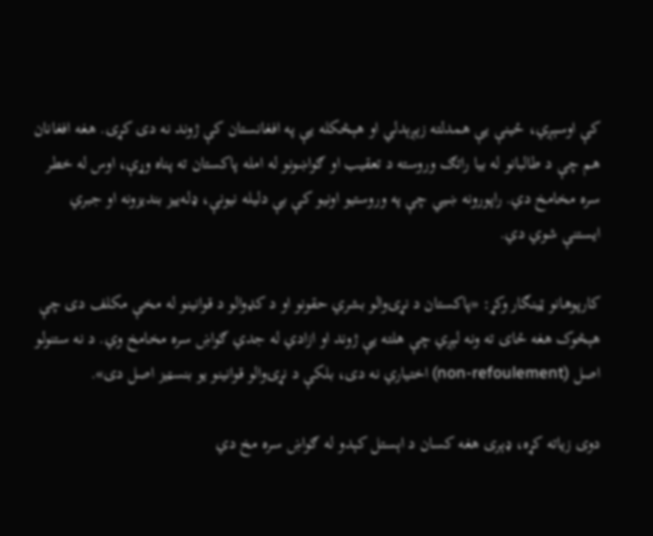کې اوسېږي، ځینې یې همدلته زېږېدلي او هېڅکله یې په افغانستان کې ژوند نه دی کړی. هغه افغانان هم چې د طالبانو له بیا راتګ وروسته د تعقیب او ګواښونو له امله پاکستان ته پناه وړې، اوس له خطر سره مخامخ دي. راپورونه ښيي چې په وروستیو اونیو کې بې ‌دلیله نیونې، ډله‌ییز بندیزونه او جبري ایستنې شوي دي.

کارپوهانو ټینګار وکړ: «پاکستان د نړۍوالو بشري حقونو او د کډوالو د قوانینو له مخې مکلف دی چې هېڅوک هغه ځای ته ونه لېږي چې هلته یې ژوند او ازادي له جدي ګواښ سره مخامخ وي. د نه ستنولو اصل (non-refoulement) اختیاري نه دی، بلکې د نړۍوالو قوانینو یو بنسټیز اصل دی».

دوی زیاته کړه، ډېری هغه کسان د اېستل کېدو له ګواښ سره مخ دي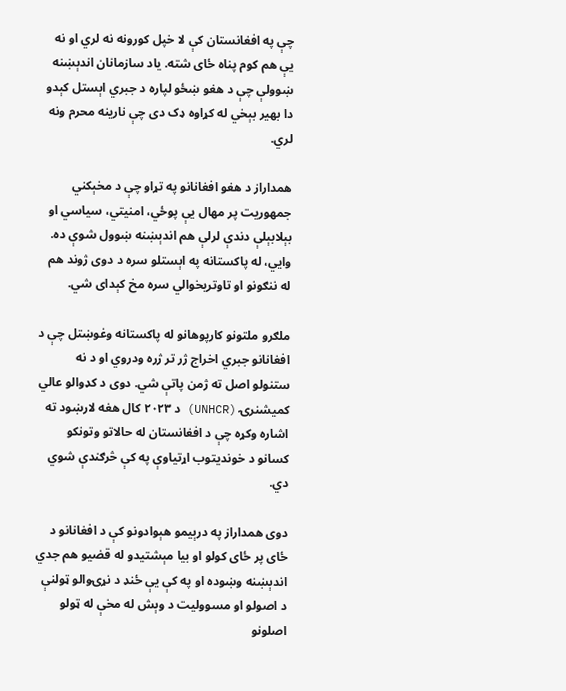چې په افغانستان کې لا خپل کورونه نه لري او نه یې هم کوم پناه ځای شته. یاد سازمانان اندېښنه ښوولې چې د هغو ښځو لپاره د جبري اېستل کېدو دا بهیر بېخي له کړاوه ډک دی چې نارینه محرم ونه لري.

همداراز د هغو افغانانو په تړاو چې د مخېکني جمهوریت پر مهال یې پوځي، امنیتي، سیاسي او بېلابېلې دندې لرلې هم اندېښنه ښوول شوې ده. وایي، له پاکستانه په اېستلو سره د دوی ژوند هم له ننګونو او تاوتریخوالي سره مخ کېدای شي.

ملګرو ملتونو کارپوهانو له پاکستانه وغوښتل چې د افغانانو جبري اخراج ژر تر ژره ودروي او د نه ستنولو اصل ته ژمن پاتې شي. دوی د کډوالو عالي کمیشنرۍ (UNHCR) د ۲۰۲۳ کال هغه لارښود ته اشاره وکړه چې د افغانستان له حالاتو وتونکو کسانو د خوندیتوب اړتیاوې په کې څرګندې شوي دي.

دوی همداراز په درېیمو هېوادونو کې د افغانانو د ځای پر ځای کولو او بیا مېشتیدو له قضیو هم جدي اندېښنه وښوده او په کې یې ځنډ د نړۍوالو ټولنې د اصولو او مسوولیت د وېش له مخې له ټولو اصلونو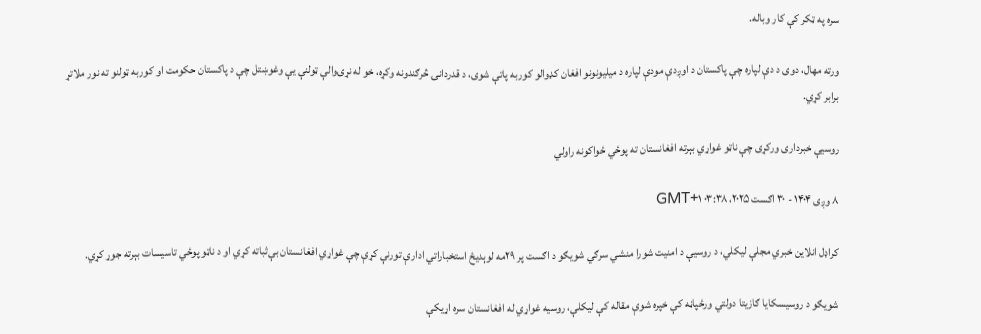سره په ټکر کې کار وباله.

ورته مهال، دوی د دې لپاره چې پاکستان د اوږدې مودې لپاره د میلیونونو افغان کډوالو کوربه پاتې شوی، د قدردانۍ څرګندونه وکړه، خو له نړۍوالې ټولنې یې وغوښتل چې د پاکستان حکومت او کوربه ټولنو ته نور ملاتړ برابر کړي.

روسیې خبرداری ورکړی چې ناټو غواړي بېرته افغانستان ته پوځي ځواکونه راولي

۸ وږی ۱۴۰۴ - ۳۰ اګست ۲۰۲۵، ۰۳:۳۸ GMT+۱

کراډل انلاین خبري مجلې لیکلي، د روسیې د امنیت شورا منشي سرګي شویګو د اګست پر ۲۹مه لوېدیځ استخباراتي ادارې تورنې کړې چې غواړي افغانستان بې‌ثباته کړي او د ناټو پوځي تاسیسات بېرته جوړ کړي.

شویګو د روسیسکایا ګازیتا دولتي ورځپاڼه کې خپره شوې مقاله کې لیکلې، روسیه غواړي له افغانستان سره اړیکې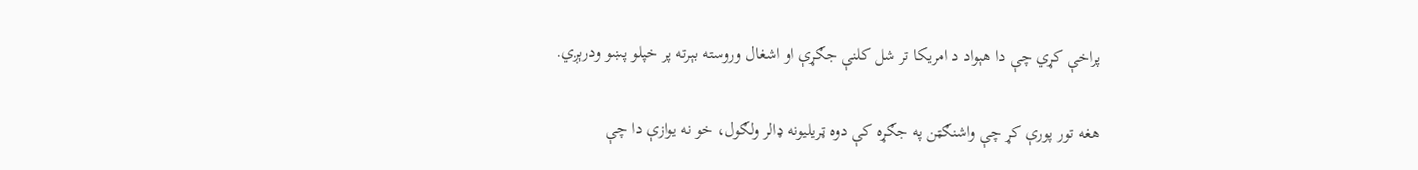پراخې کړي چې دا هېواد د امریکا تر شل کلنې جګړې او اشغال وروسته بېرته پر خپلو پښو ودرېږي.

هغه تور پورې کړ چې واشنګټن په جګړه کې دوه ټریلیونه ډالر ولګول، خو نه یوازې دا چې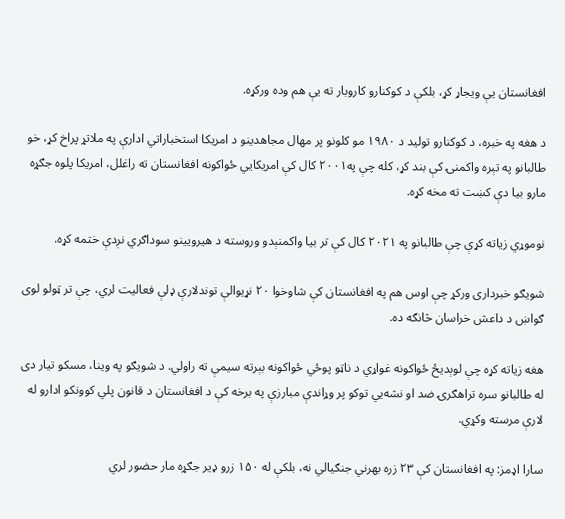افغانستان یې ویجاړ کړ، بلکې د کوکنارو کاروبار ته یې هم وده ورکړه.

د هغه په خبره، د کوکنارو تولید د ۱۹۸۰ مو کلونو پر مهال مجاهدینو د امریکا استخباراتي ادارې په ملاتړ پراخ کړ، خو طالبانو په تېره واکمنۍ کې بند کړ، کله چې په۲۰۰۱ کال کې امریکايي ځواکونه افغانستان ته راغلل، امریکا پلوه جګړه مارو بیا دې کښت ته مخه کړه.

نوموړي زیاته کړې چې طالبانو په ۲۰۲۱ کال کې تر بیا واکمنېدو وروسته د هیرویینو سوداګري نږدې ختمه کړه.

شویګو خبرداری ورکړ چې اوس هم په افغانستان کې شاوخوا ۲۰ نړیوالې توندلارې ډلې فعالیت لري، چې تر ټولو لوی ګواښ د داعش خراسان څانګه ده.

هغه زیاته کړه چې لوېدیځ ځواکونه غواړي د ناټو پوځي ځواکونه بېرته سیمې ته راولي. د شویګو په وینا، مسکو تیار دی له طالبانو سره تراهګرۍ ضد او نشه‌يي توکو پر وړاندې مبارزې په برخه کې د افغانستان د قانون پلي کوونکو ادارو له لارې مرسته وکړي.

سارا اډمز: په افغانستان کې ۲۳ زره بهرني جنګیالي نه، بلکې له ۱۵۰ زرو ډیر جګړه مار حضور لري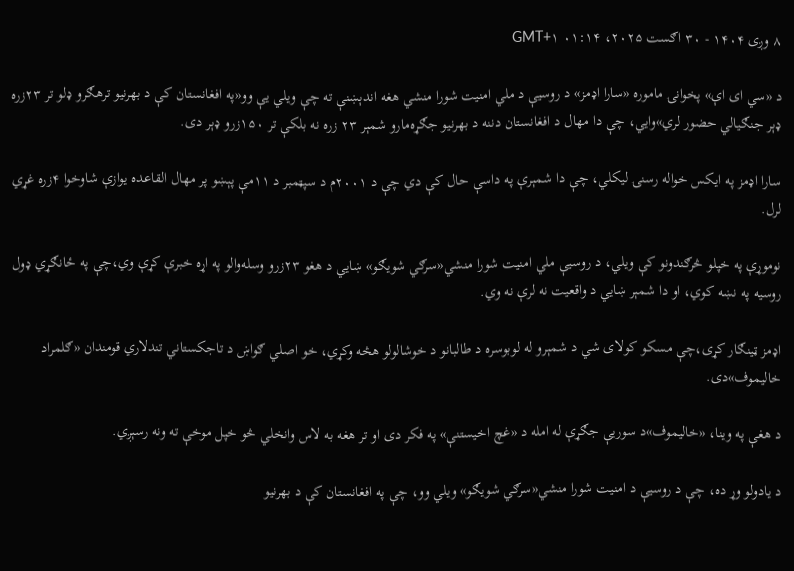۸ وږی ۱۴۰۴ - ۳۰ اګست ۲۰۲۵، ۰۱:۱۴ GMT+۱

د «سي ای اې» پخوانۍ ماموره «سارا اډمز» د روسیې د ملي امنیت شورا منشي هغه اندېښنې ته چې ویلي یې وو«په افغانستان کې د بهرنیو ترهګرو ډلو تر ۲۳زره ډېر جنګیالي حضور لري»وايي، چې دا مهال د افغانستان دننه د بهرنیو جګړه‌مارو شمېر ۲۳ زره نه بلکې تر ۱۵۰زرو ډېر دی.

سارا اډمز په ایکس خواله رسنۍ لیکلي، چې دا شمېرې په داسې حال کې دي چې د ۲۰۰۱م د سپټمبر د ۱۱مې پېښو پر مهال القاعده یوازې شاوخوا ۴زره غړي لرل.

نوموړې په خپلو څرګندونو کې ویلي، د روسیې ملي امنیت شورا منشي«سرګي شویګو» ښايي د هغو ۲۳زرو وسله‌والو په اړه خبرې کړې وي،چې په ځانګړي ډول روسیه په نښه کوي، او دا شمېر ښايي د واقعیت نه لرې نه وي.

اډمز ټینګار کړی،چې مسکو کولای شي د شمېرو له لوبوسره د طالبانو د خوشالولو هڅه وکړي، خو اصلي ګواښ د تاجکستاني تندلاري قومندان «ګلمراد خالیموف»دی.

د هغې په وینا، «خالیموف»د سوریې جګړې له امله د «غچ اخیستنې» په فکر دی او تر هغه به لاس وانخلي څو خپل موخې ته ونه رسېږي.

د یادولو وړ ده، چې د روسیې د امنیت شورا منشي«سرګي شویګو» ویلي وو، چې په افغانستان کې د بهرنیو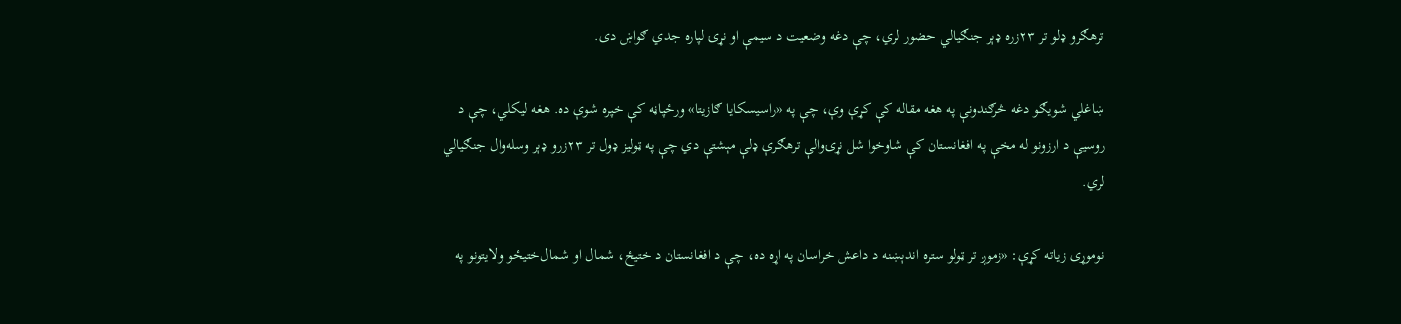ترهګرو ډلو تر ۲۳زره ډېر جنګیالي حضور لري، چې دغه وضعیت د سیمې او نړۍ لپاره جدي ګواښ دی.

ښاغلي شویګو دغه څرګندونې په هغه مقاله کې کړې وې، چې په «راسیسکایا ګازیتا» ورځپاڼه کې خپره شوې ده. هغه لیکلي، چې د روسیې د ارزونو له مخې په افغانستان کې شاوخوا شل نړۍوالې ترهګرې ډلې مېشتې دي چې په ټولیز ډول تر ۲۳زرو ډېر وسله‌وال جنګیالي لري.

نوموړی زیاته کړې: «زموږ تر ټولو ستره اندېښنه د داعش خراسان په اړه ده، چې د افغانستان د ختیځ، شمال او شمال‌ختیځو ولایتونو په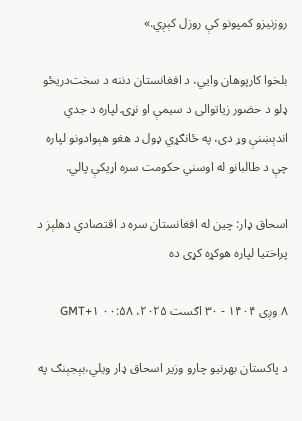روزنیزو کمپونو کې روزل کېږي.»

بلخوا کارپوهان وايي، د افغانستان دننه د سخت‌دریځو ډلو د حضور زیاتوالی د سیمې او نړۍ لپاره د جدي اندېښنې وړ دی، په ځانګړي ډول د هغو هېوادونو لپاره چې د طالبانو له اوسني حکومت سره اړیکې پالي.

اسحاق ډار: چین له افغانستان سره د اقتصادي دهلېز د پراختیا لپاره هوکړه کړی ده

۸ وږی ۱۴۰۴ - ۳۰ اګست ۲۰۲۵، ۰۰:۵۸ GMT+۱

د پاکستان بهرنیو چارو وزیر اسحاق ډار ویلي،بېجېنګ په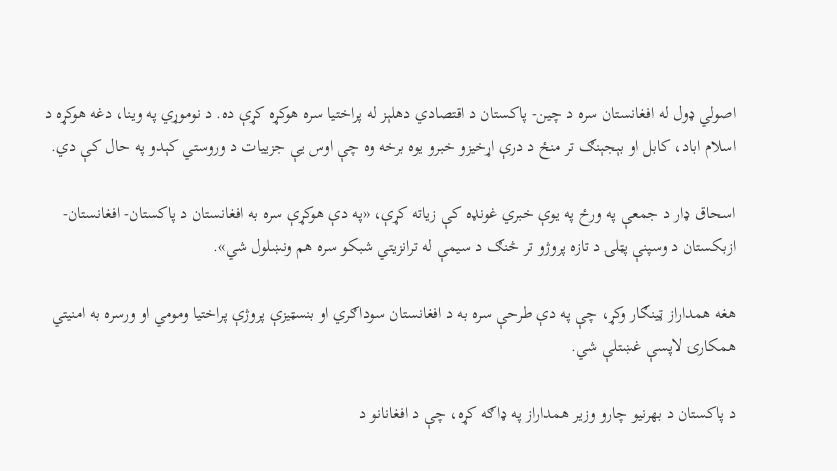اصولي ډول له افغانستان سره د چین- پاکستان د اقتصادي دهلېز له پراختیا سره هوکړه کړې ده. د نوموړي په وینا، دغه هوکړه د اسلام اباد، کابل او بېجېنګ تر منځ د درې اړخیزو خبرو یوه برخه وه چې اوس یې جزییات د وروستي کېدو په حال کې دي.

اسحاق ډار د جمعې په ورځ په یوې خبري غونډه کې زیاته کړې، «په دې هوکړې سره به افغانستان د پاکستان- افغانستان- ازبکستان د وسپنې پټلۍ د تازه پروژو تر څنګ د سیمې له ترانزیتي شبکو سره هم ونښلول شي».

هغه همداراز ټينګار وکړ، چې په دې طرحې سره به د افغانستان سوداګري او بنسټیزې پروژې پراختیا ومومي او ورسره به امنیتي همکارۍ لاپسې غښتلې شي.

د پاکستان د بهرنیو چارو وزیر همداراز په ډاګه کړه، چې د افغانانو د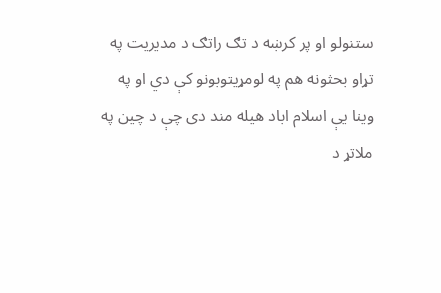ستنولو او پر کرښه د تګ راتګ د مدیریت په تړاو بحثونه هم په لومړیتوبونو کې دي او په وینا یې اسلام اباد هیله مند دی چې د چین په ملاتړ د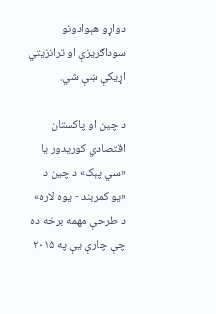دواړو هېوادونو سوداګریزې او ترانزیتي اړیکې ښې شي.

د چین او پاکستان اقتصادي کوریدور یا «سي پېک» د چین د «یو کمربند - یوه لاره» د طرحې مهمه برخه ده چې چارې یې په ۲۰۱۵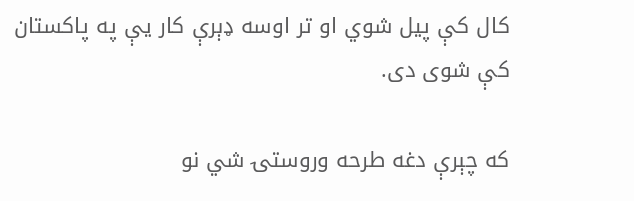کال کې پيل شوي او تر اوسه ډېرې کار یې په پاکستان کې شوی دی.

که چېرې دغه طرحه وروستۍ شي نو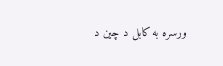ورسره به کابل د چین د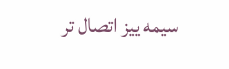سیمه ییز اتصال تر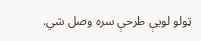ټولو لویې طرحې سره وصل شي.